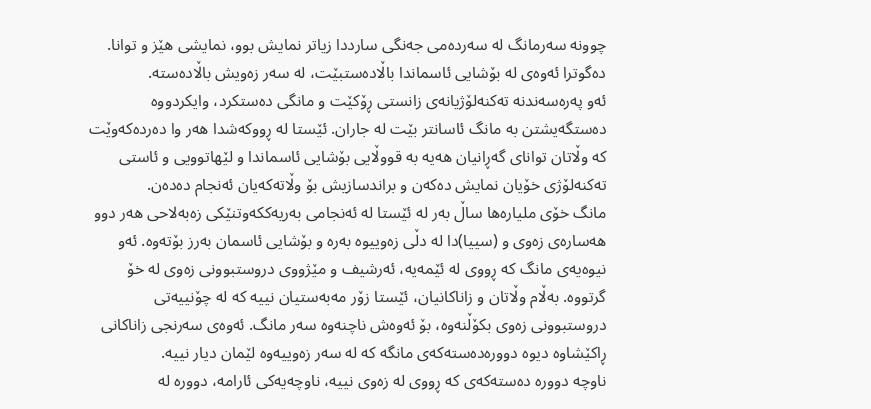چوونە سەرمانگ لە سەردەمی جەنگی سارددا زیاتر نمایش بوو، نمایشی هێز و توانا. دەگوترا ئەوەی لە بۆشایی ئاسماندا باڵادەستبێت، لە سەر زەویش باڵادەستە.
ئەو پەرەسەندنە تەکنەلۆژیانەی زانستی ڕۆکێت و مانگی دەستکرد، وایکردووە دەستگەیشتن بە مانگ ئاسانتر بێت لە جاران. ئێستا لە ڕووکەشدا هەر وا دەردەکەوێت کە وڵاتان توانای گەڕانیان هەیە بە قووڵایی بۆشایی ئاسماندا و لێهاتوویی و ئاستی تەکنەلۆژی خۆیان نمایش دەکەن و براندسازیش بۆ وڵاتەکەیان ئەنجام دەدەن.
مانگ خۆی ملیارەها ساڵ بەر لە ئێستا لە ئەنجامی بەریەککەوتنێکی زەبەلاحی هەر دوو هەسارەی زەوی و (سییا)دا لە دڵی زەوییوە بەرە و بۆشایی ئاسمان بەرز بۆتەوە. ئەو نیوەیەی مانگ کە ڕووی لە ئێمەیە، ئەرشیف و مێژووی دروستبوونی زەوی لە خۆ گرتووە. بەڵام وڵاتان و زاناکانیان، ئێستا زۆر مەبەستیان نییە کە لە چۆنییەتی دروستبوونی زەوی بکۆڵنەوە، بۆ ئەوەش ناچنەوە سەر مانگ. ئەوەی سەرنجی زاناکانی ڕاکێشاوە دیوە دوورەدەستەکەی مانگە کە لە سەر زەوییەوە لێمان دیار نییە.
ناوچە دوورە دەستەکەی کە ڕووی لە زەوی نییە، ناوچەیەکی ئارامە، دوورە لە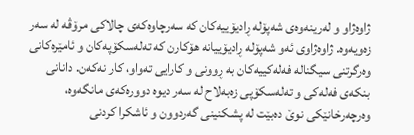ژاوەژاو و لەرینەوەی شەپۆلە ڕادیۆییەکان کە سەرچاوەکەی چالاکی مرۆڤە لە سەر زەویەوە. ژاوەژاوی ئەو شەپۆلە ڕادیۆییانە هۆکارن کە تەلەسکۆپەکان و ئامێرەکانی وەرگرتنی سیگنالە فەلەکییەکان بە ڕوونی و کارایی تەواو، کار نەکەن. دانانی بنکەی فەلەکی و تەلەسکۆپی زەبەلاح لە سەر دیوە دوورەکەی مانگەوە، وەرچەرخانێکی نوێ دەبێت لە پشکنینی گەردوون و ئاشکرا کردنی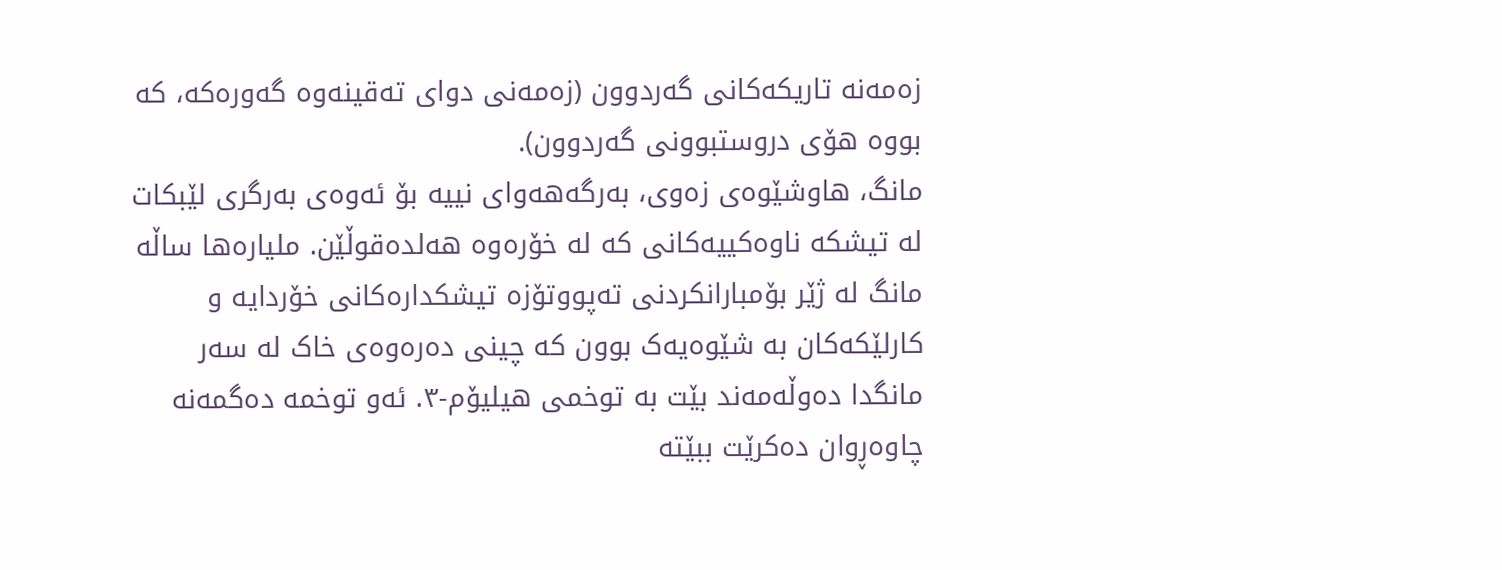زەمەنە تاریکەکانی گەردوون (زەمەنی دوای تەقینەوە گەورەکە، کە بووە هۆی دروستبوونی گەردوون).
مانگ، هاوشێوەی زەوی، بەرگەهەوای نییە بۆ ئەوەی بەرگری لێبکات لە تیشکە ناوەکییەکانی کە لە خۆرەوە هەلدەقوڵێن. ملیارەها ساڵە مانگ لە ژێر بۆمبارانکردنی تەپووتۆزە تیشکدارەکانی خۆردایە و کارلێکەکان بە شێوەیەک بوون کە چینی دەرەوەی خاک لە سەر مانگدا دەوڵەمەند بێت بە توخمی هیلیۆم-٣. ئەو توخمە دەگمەنە چاوەڕوان دەکرێت ببێتە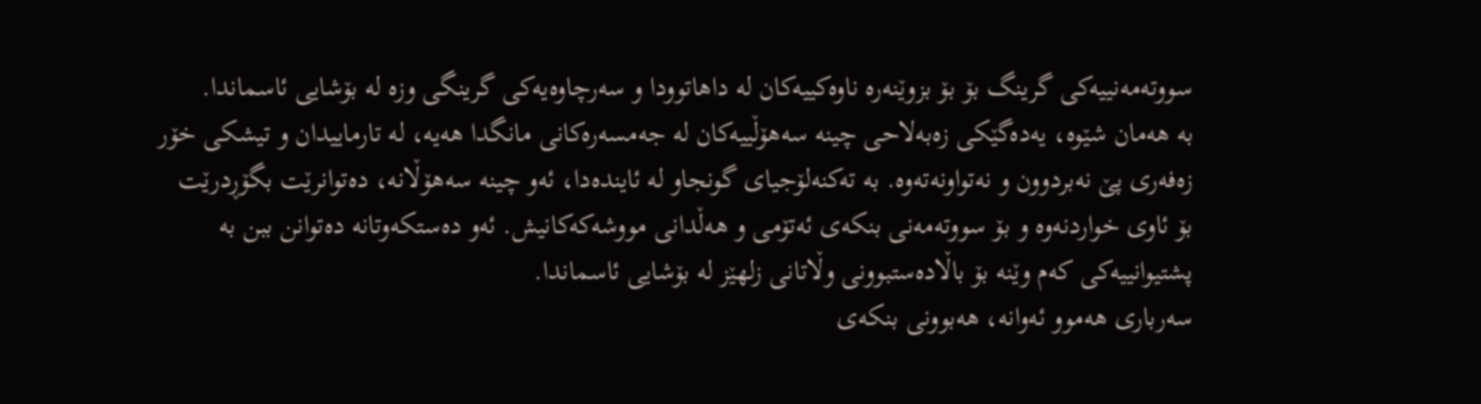سووتەمەنییەکی گرینگ بۆ بۆ بزوێنەرە ناوەکییەکان لە داهاتوودا و سەرچاوەیەکی گرینگی وزە لە بۆشایی ئاسماندا.
بە هەمان شێوە، یەدەگێکی زەبەلاحی چینە سەهۆڵییەکان لە جەمسەرەکانی مانگدا هەیە، لە تارماییدان و تیشکی خۆر زەفەری پێ نەبردوون و نەتواونەتەوە. بە تەکنەلۆجیای گونجاو لە ئایندەدا، ئەو چینە سەهۆڵانە، دەتوانرێت بگۆڕدرێت بۆ ئاوی خواردنەوە و بۆ سووتەمەنی بنکەی ئەتۆمی و هەڵدانی مووشەکەکانیش. ئەو دەستکەوتانە دەتوانن ببن بە پشتیوانییەکی کەم وێنە بۆ باڵادەستبوونی وڵاتانی زلهێز لە بۆشایی ئاسماندا.
سەرباری هەموو ئەوانە، هەبوونی بنکەی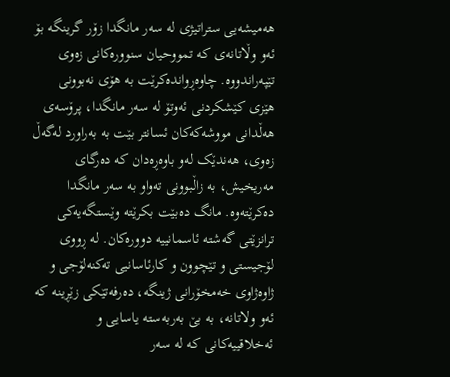هەمیشەیی ستراتیژی لە سەر مانگدا زۆر گرینگە بۆ ئەو وڵاتانەی کە تمووحیان سنوورەکانی زەوی تێپەراندووە. چاوەڕواندەکرێت بە هۆی نەبوونی هێزی کێشکردنی ئەوتۆ لە سەر مانگدا، پرۆسەی هەڵدانی مووشەکەکان ئسانتر بێت بە بەراورد لەگەڵ زەوی، هەندێک لەو باوەڕەدان کە دەرگای مەریخیش، بە زاڵبوونی تەواو بە سەر مانگدا دەکرێتەوە. مانگ دەبێت بکرێتە وێستگەیەکی ترانزێتی گەشتە ئاسمانییە دوورەکان. لە ڕووی لۆجیستی و تێچوون و کارئاسانیی تەکنەلۆجی و ژاوەژاوی خەمخۆرانی ژینگە، دەرفەتێکی زێڕینە کە ئەو ولاتانە، بە بێ بەربەستە یاسایی و ئەخلاقییەکانی کە لە سەر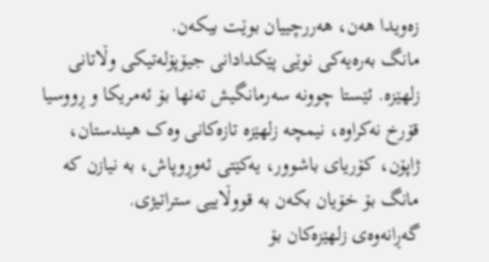زەویدا هەن، هەررچییان بوێت بیکەن.
مانگ بەرەیەکی نوێی پێکدادانی جیۆپۆلەتیکی وڵاتانی زلهێزە. ئێستا چوونە سەرمانگیش تەنها بۆ ئەمریکا و ڕووسیا قۆرخ نەکراوە، نیمچە زلهێزە تازەکانی وەک هیندستان، ژاپۆن، کۆریای باشوور، یەکێتی ئەوڕوپاش، بە نیازن کە مانگ بۆ خۆیان بکەن بە قووڵاییی ستراتیژی.
گەڕانەوەی زلهێزەکان بۆ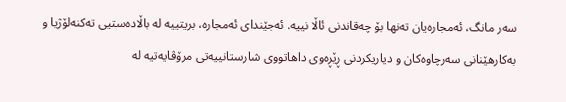سەر مانگ، ئەمجارەیان تەنها بۆ چەقاندنی ئاڵا نییە. ئەجێندای ئەمجارە، بریتییە لە باڵادەستیی تەکنەلۆژیا و بەکارهێنانی سەرچاوەکان و دیاریکردنی ڕێڕەوی داهاتووی شارستانییەتی مرۆڤایەتیە لە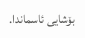بۆشایی ئاسماندا.